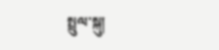སྤྲུལ་སྐུ།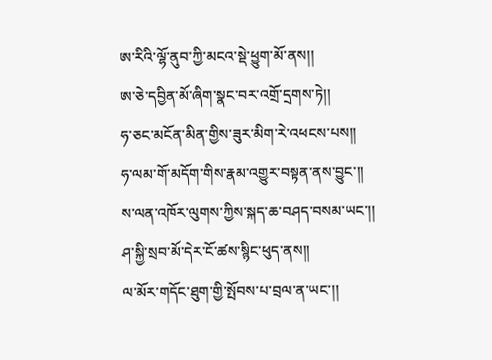ཨ་རིའི་ལྷོ་ནུབ་ཀྱི་མངའ་སྡེ་ཕྱུག་མོ་ནས།།
ཨ་ཅེ་དབྱིན་མོ་ཞིག་སྣང་བར་འགྲོ་དྲགས་ཏེ།།
ཧ་ཅང་མངོན་མིན་གྱིས་ཟུར་མིག་རེ་འཕངས་པས།།
ཧ་ལམ་གོ་མདོག་གིས་རྣམ་འགྱུར་བསྟན་ནས་བྱུང་།།
ས་ལན་འཁོར་ལུགས་ཀྱིས་སྐད་ཆ་བཤད་བསམ་ཡང་།།
ཤ་སྐྱི་སྲབ་མོ་དེར་ངོ་ཚས་སྙིང་ཕུད་ནས།།
ལ་མོར་གདོང་ཐུག་གྱི་སྤོབས་པ་བྲལ་ན་ཡང་།།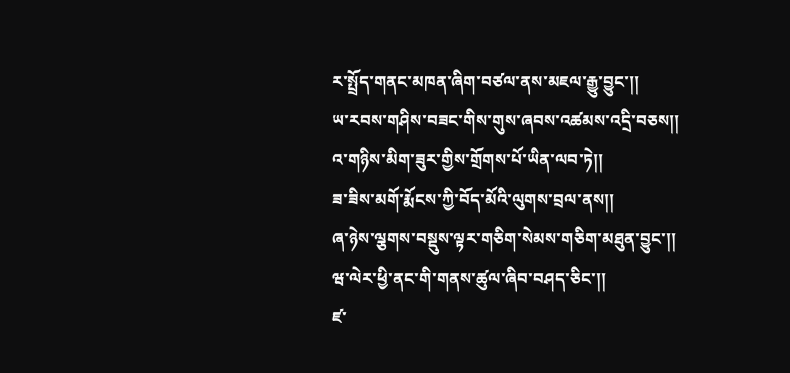ར་སྤྲོད་གནང་མཁན་ཞིག་བཙལ་ནས་མཇལ་རྒྱུ་བྱུང་།།
ཡ་རབས་གཤིས་བཟང་གིས་གུས་ཞབས་འཚམས་འདྲི་བཅས།།
འ་གཉིས་མིག་ཟུར་གྱིས་གྲོགས་པོ་ཡིན་ལབ་ཏེ།།
ཟ་ཟིས་མགོ་རྨོངས་ཀྱི་བོད་མོའི་ལུགས་བྲལ་ནས།།
ཞ་ཉེས་ལྕགས་བསྡུས་ལྟར་གཅིག་སེམས་གཅིག་མཐུན་བྱུང་།།
ཝ་ལེར་ཕྱི་ནང་གི་གནས་ཚུལ་ཞིབ་བཤད་ཅིང་།།
ཛ་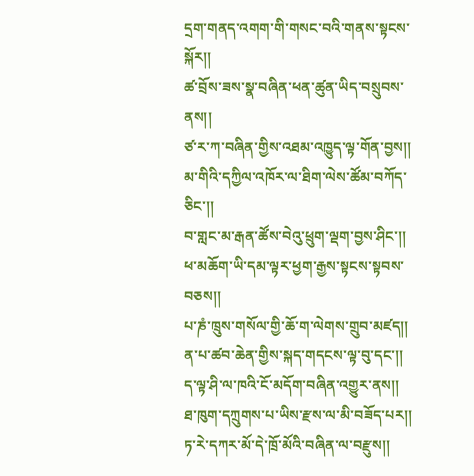དྲག་གནད་འགག་གི་གསང་བའི་གནས་སྟངས་སྐོར།།
ཚ་བྲོས་ཟས་སྣ་བཞིན་ཕན་ཚུན་ཡིད་བསྲུབས་ནས།།
ཙ་ར་ཀ་བཞིན་གྱིས་འཐམ་འཁྱུད་ལྟ་གོན་བྱས།།
མ་གིའི་དཀྱིལ་འཁོར་ལ་ཐིག་ལེས་ཚོམ་བཀོད་ཅིང་།།
བ་གླང་མ་རྒན་ཚོས་བེའུ་ཕྲུག་ལྡག་བྱས་ཤིང་།།
ཕ་མཆོག་ཡི་དམ་ལྟར་ཕྱག་རྒྱས་སྟངས་སྟབས་བཅས།།
པ་ཎཾ་ཁྲུས་གསོལ་གྱི་ཆོ་ག་ལེགས་གྲུབ་མཛད།།
ན་པ་ཚབ་ཆེན་གྱིས་སྐད་གདངས་ལྟ་བུ་དང་།།
ད་ལྟ་ཤི་ལ་ཁའི་ངོ་མདོག་བཞིན་འགྱུར་ནས།།
ཐ་ཁུག་དཀྲུགས་པ་ཡིས་རྫས་ལ་མི་བཟོད་པར།།
ཏ་རེ་དཀར་མོ་དེ་ཁྲོ་མོའི་བཞིན་ལ་བརྫུས།།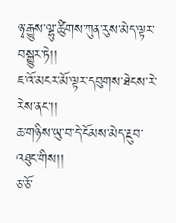ཉྭ་རྒྱུས་ལྷུ་ཚིུགས་ཀུན་རུས་མེད་ལྟར་བསྒྱུར་ཏེ།།
ཇ་འོ་མངར་མོ་ལྟར་དབུགས་ཐེངས་རེ་རེས་ནང་།།
ཆ་གཉིས་ཡུ་བ་དེ་ངོམས་མེད་རྔུབ་འཐུང་གིས།།
ཅ་ཅོ་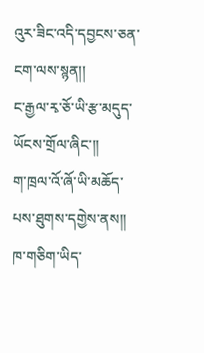འུར་ཟིང་འདི་དབྱངས་ཅན་ངག་ལས་སྙན།།
ང་རྒྱལ་རྭ་ཅོ་ཡི་རྩ་མདུད་ཡོངས་གྲོལ་ཞིང་།།
ག་ཁྲལ་འོ་ཞོ་ཡི་མཆོད་པས་ཐུགས་དགྱེས་ནས།།
ཁ་གཅིག་ཡིད་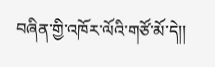བཞིན་གྱི་འཁོར་ལོའི་གཙོ་མོ་དེ།།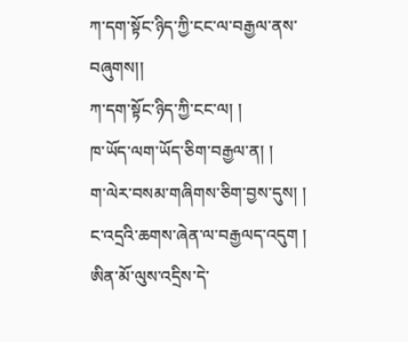ཀ་དག་སྟོང་ཉིད་ཀྱི་ངང་ལ་བརྒྱལ་ནས་བཞུགས།།
ཀ་དག་སྟོང་ཉིད་ཀྱི་ངང་ལ། །
ཁ་ཡོད་ལག་ཡོད་ཅིག་བརྒྱལ་ན། །
ག་ལེར་བསམ་གཞིགས་ཅིག་བྱས་དུས། །
ང་འདྲའི་ཆགས་ཞེན་ལ་བརྒྱལད་འདུག །
ཨིན་མོ་ལུས་འདྲིས་དེ་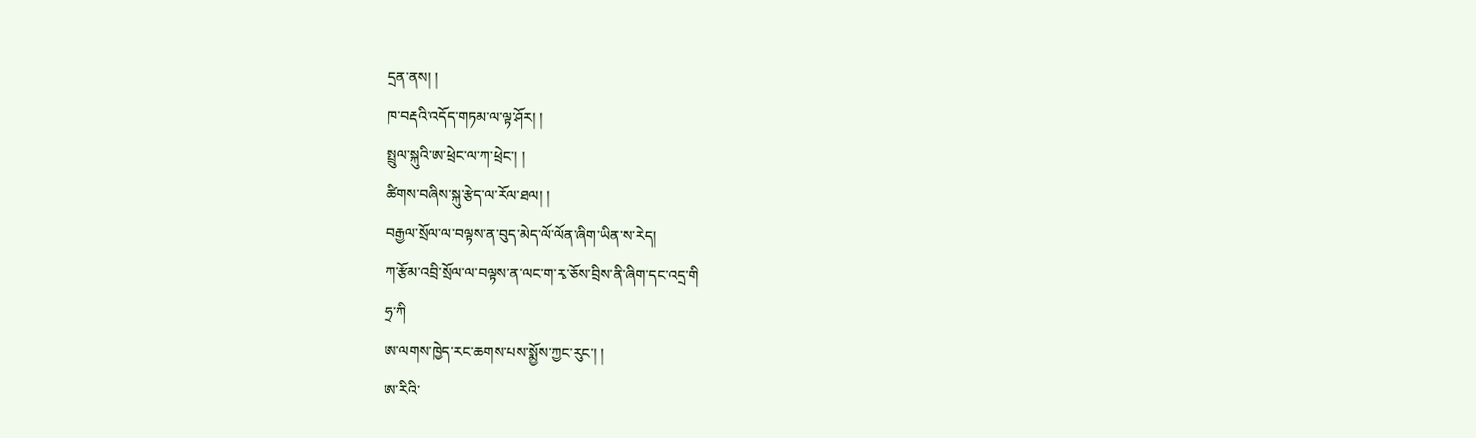དྲན་ནས། །
ཁ་བརྡའི་འདོད་གཏམ་ལ་ལྟ་ཤོར། །
སྤྲུལ་སྐུའི་ཨ་ཕྲེང་ལ་ཀ་ཕྲེང་། །
ཚིགས་བཞིས་སྐུ་རྩེད་ལ་རོལ་ཐལ། །
བརྒྱལ་སྲོལ་ལ་བལྟས་ན་བུད་མེད་ལོ་ལོན་ཞིག་ཡིན་ས་རེད།
ཀ་རྩོམ་འབྲི་སྲོལ་ལ་བལྟས་ན་ལང་ག་རྭ་ཅོས་བྲིས་ནི་ཞིག་དང་འདྲ་གི
ཧྲ་ཀི
ཨ་ལགས་ཁྱེད་རང་ཆགས་པས་སྨྱོས་ཀྱང་རུང་། །
ཨ་རིའི་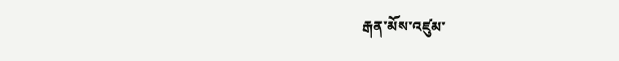རྒན་མོས་འཛུམ་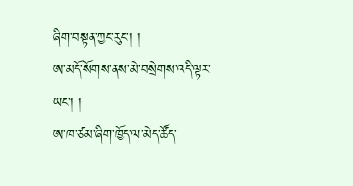ཞིག་བསྟན་ཀྱང་རུང་། །
ཨ་མདོ་སོགས་ནས་མེ་བསྲེགས་འདི་ལྟར་ཡང་། །
ཨ་ཁ་ཙམ་ཞིག་ཁྱོད་ལ་མེད་ཚོད་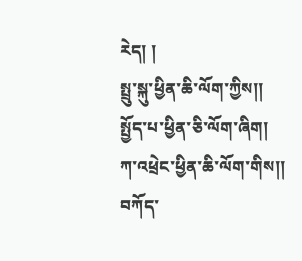རེད། །
སྤྲུ་སྐུ་ཕྱིན་ཆི་ལོག་ཀྱིས།།
སྤྱོད་པ་ཕྱིན་ཅི་ལོག་ཞིག།
ཀ་འཕྲེང་ཕྱིན་ཆི་ལོག་གིས།།
བཀོད་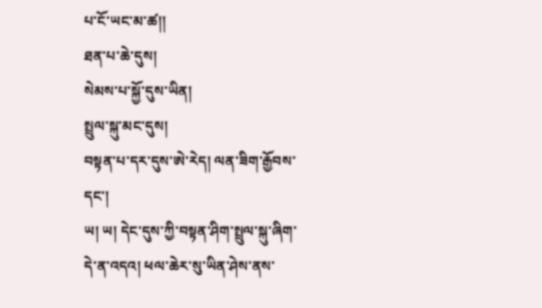པ་ངོ་ཡང་མ་ཚ།།
ཐན་པ་ཆེ་དུས།
སེམས་པ་སྐྱོ་དུས་ཡིན།
སྤྲུལ་སྐུ་མང་དུས།
བསྟན་པ་དར་དུས་ཨེ་རེད། ལན་ཟིག་རྒྱོབས་དང་།
ཡ། ཡ། དེང་དུས་ཀྱི་བསྟན་ཤིག་སྤྲུལ་སྐུ་ཞིག་དེ་ན་འདའ། ཕལ་ཆེར་སུ་ཡིན་ཤེས་ནས་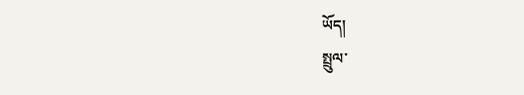ཡོད།
སྤྲུལ་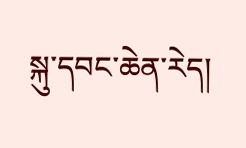སྐུ་དབང་ཆེན་རེད།